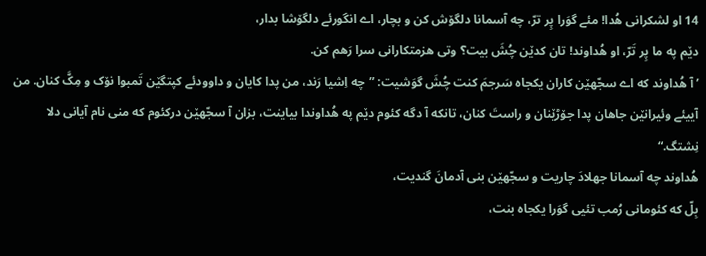14 او لشکرانی هُدا! مئے گوَرا پِر ترّ، چه آسمانا دلگۆش کن و بچار، اے انگورئے دلگۆشا بدار،
دێم په ما پِر تَرّ، او هُداوند! تان کدێن چُشَ بیت؟ وتی هزمتکارانی سرا رَهم کن.
’آ هُداوند که اے سجّهێن کاران یکجاه سَرجمَ کنت چُشَ گوَشیت: ”چه اِشیا رَند، من پدا کایان و داوودئے کپتگێن تَمبوا نۆک و مِکَّ کنان. من آییئے وئیرانێن جاهان پدا جۆڑێنان و راستَ کنان، تانکه آ دگه کئوم دێم په هُداوندا بیاینت، بزان آ سجّهێن درکئوم که منی نام آیانی دلا نِشتگ.“
هُداوند چه آسمانا جهلادَ چاریت و سجّهێن بنی آدمانَ گندیت،
بِلّ که کئومانی رُمب تئیی گوَرا یکجاه بنت،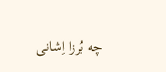چه بُرزا اِشانی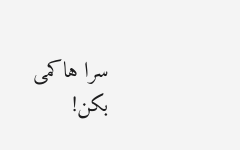سرا هاکمی بکن!